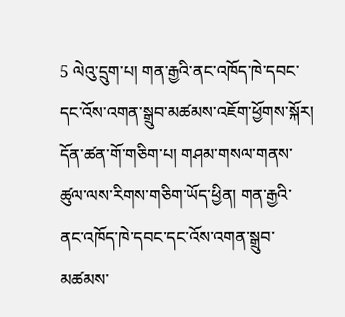5 ལེའུ་དྲུག་པ། གན་རྒྱའི་ནང་འཁོད་ཁེ་དབང་དང་འོས་འགན་སྒྲུབ་མཚམས་འཇོག་ཕྱོགས་སྐོར།
དོན་ཚན་གོ་གཅིག་པ། གཤམ་གསལ་གནས་ཚུལ་ལས་རིགས་གཅིག་ཡོད་ཕྱིན། གན་རྒྱའི་ནང་འཁོད་ཁེ་དབང་དང་འོས་འགན་སྒྲུབ་མཚམས་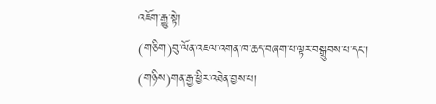འཇོག་རྒྱུ་སྟེ།
(གཅིག)བུ་ལོན་འཇལ་འགན་ཁ་ཆད་བཞག་པ་ལྟར་བསྒྲུབས་པ་དང་།
(གཉིས)གན་རྒྱ་ཕྱིར་འཐེན་བྱས་པ།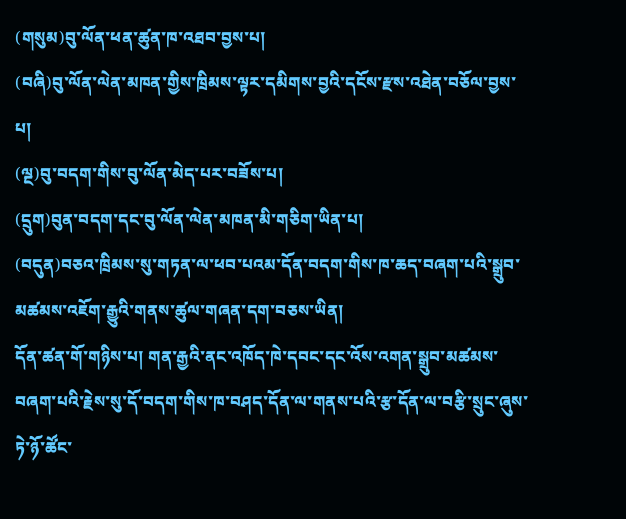(གསུམ)བུ་ལོན་ཕན་ཚུན་ཁ་འཐབ་བྱས་པ།
(བཞི)བུ་ལོན་ལེན་མཁན་གྱིས་ཁྲིམས་ལྟར་དམིགས་བྱའི་དངོས་རྫས་འཐེན་བཅོལ་བྱས་པ།
(ལྔ)བུ་བདག་གིས་བུ་ལོན་མེད་པར་བཟོས་པ།
(དྲུག)བུན་བདག་དང་བུ་ལོན་ལེན་མཁན་མི་གཅིག་ཡིན་པ།
(བདུན)བཅའ་ཁྲིམས་སུ་གཏན་ལ་ཕབ་པའམ་དོན་བདག་གིས་ཁ་ཆད་བཞག་པའི་སྒྲུབ་མཚམས་འཇོག་རྒྱུའི་གནས་ཚུལ་གཞན་དག་བཅས་ཡིན།
དོན་ཚན་གོ་གཉིས་པ། གན་རྒྱའི་ནང་འཁོད་ཁེ་དབང་དང་འོས་འགན་སྒྲུབ་མཚམས་བཞག་པའི་རྗེས་སུ་དོ་བདག་གིས་ཁ་བཤད་དོན་ལ་གནས་པའི་རྩ་དོན་ལ་བརྩི་སྲུང་ཞུས་ཏེ་ཉོ་ཚོང་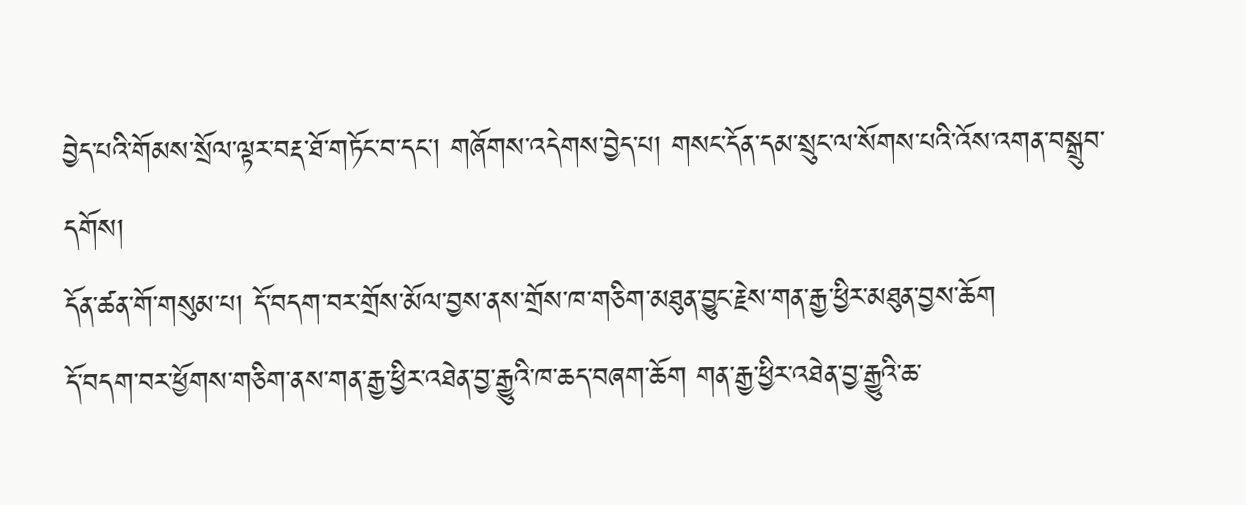བྱེད་པའི་གོམས་སྲོལ་ལྟར་བརྡ་ཐོ་གཏོང་བ་དང་། གཞོགས་འདེགས་བྱེད་པ། གསང་དོན་དམ་སྲུང་ལ་སོགས་པའི་འོས་འགན་བསྒྲུབ་དགོས།
དོན་ཚན་གོ་གསུམ་པ། དོ་བདག་བར་གྲོས་མོལ་བྱས་ནས་གྲོས་ཁ་གཅིག་མཐུན་བྱུང་རྗེས་གན་རྒྱ་ཕྱིར་མཐུན་བྱས་ཆོག
དོ་བདག་བར་ཕྱོགས་གཅིག་ནས་གན་རྒྱ་ཕྱིར་འཐེན་བྱ་རྒྱུའི་ཁ་ཆད་བཞག་ཆོག གན་རྒྱ་ཕྱིར་འཐེན་བྱ་རྒྱུའི་ཆ་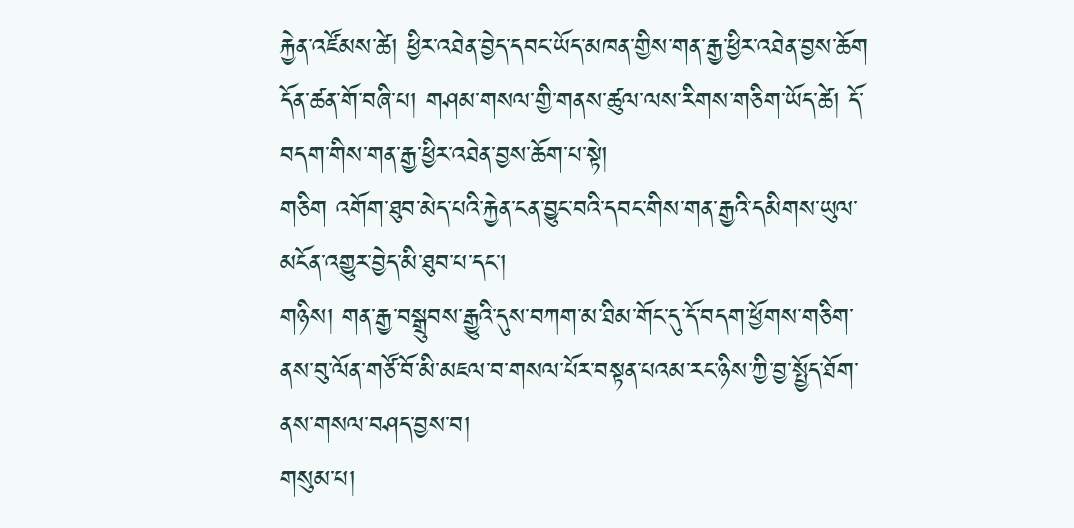རྐྱེན་འཛོམས་ཚེ། ཕྱིར་འཐེན་བྱེད་དབང་ཡོད་མཁན་གྱིས་གན་རྒྱ་ཕྱིར་འཐེན་བྱས་ཆོག
དོན་ཚན་གོ་བཞི་པ། གཤམ་གསལ་གྱི་གནས་ཚུལ་ལས་རིགས་གཅིག་ཡོད་ཚེ། དོ་བདག་གིས་གན་རྒྱ་ཕྱིར་འཐེན་བྱས་ཆོག་པ་སྟེ།
གཅིག འགོག་ཐུབ་མེད་པའི་རྐྱེན་ངན་བྱུང་བའི་དབང་གིས་གན་རྒྱའི་དམིགས་ཡུལ་མངོན་འགྱུར་བྱེད་མི་ཐུབ་པ་དང་།
གཉིས། གན་རྒྱ་བསྒྲུབས་རྒྱུའི་དུས་བཀག་མ་ཐིམ་གོང་དུ་དོ་བདག་ཕྱོགས་གཅིག་ནས་བུ་ལོན་གཙོ་བོ་མི་མཇལ་བ་གསལ་པོར་བསྟན་པའམ་རང་ཉིས་ཀྱི་བྱ་སྤྱོད་ཐོག་ནས་གསལ་བཤད་བྱས་བ།
གསུམ་པ།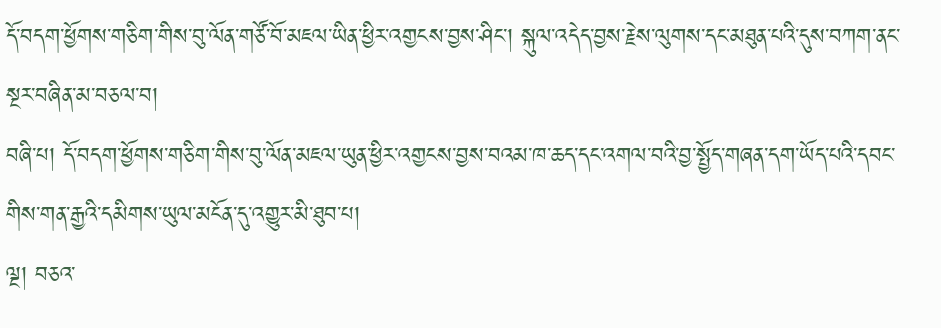དོ་བདག་ཕྱོགས་གཅིག་གིས་བུ་ལོན་གཙོ་བོ་མཇལ་ཡིན་ཕྱིར་འགྱངས་བྱས་ཤིང་། སྐུལ་འདེད་བྱས་རྗེས་ལུགས་དང་མཐུན་པའི་དུས་བཀག་ནང་སྔར་བཞིན་མ་བཅལ་བ།
བཞི་པ། དོ་བདག་ཕྱོགས་གཅིག་གིས་བུ་ལོན་མཇལ་ཡུན་ཕྱིར་འགྱངས་བྱས་བའམ་ཁ་ཆད་དང་འགལ་བའི་བྱ་སྤྱོད་གཞན་དག་ཡོད་པའི་དབང་གིས་གན་རྒྱའི་དམིགས་ཡུལ་མངོན་དུ་འགྱུར་མི་ཐུབ་པ།
ལྔ། བཅའ་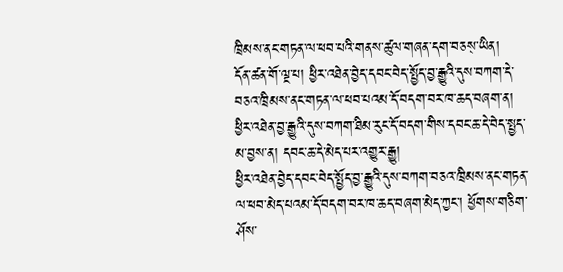ཁྲིམས་ནང་གཏན་ལ་ཕབ་པའི་གནས་ཚུལ་གཞན་དག་བཅས྄་ཡིན།
དོན་ཚན་གོ་ལྔ་པ། ཕྱིར་འཐེན་བྱེད་དབང་བེད་སྤྱོད་བྱ་རྒྱུའི་དུས་བཀག་དེ་བཅའ་ཁྲིམས་ནང་གཏན་ལ་ཕབ་པའམ་དོ་བདག་བར་ཁ་ཆད་བཞག་ན། ཕྱིར་འཐེན་བྱ་རྒྱུའི་དུས་བཀག་ཐིམ་རུང་དོ་བདག་གིས་དབང་ཆ་དེ་བེད་སྤྱད་མ་བྱས་ན། དབང་ཆ་དེ་མེད་པར་འགྱུར་རྒྱུ།
ཕྱིར་འཐེན་བྱེད་དབང་བེད་སྤྱོད་བྱ་རྒྱུའི་དུས་བཀག་བཅའ་ཁྲིམས་ནང་གཏན་ལ་ཕབ་མེད་པའམ་དོ་བདག་བར་ཁ་ཆད་བཞག་མེད་ཀྱང་། ཕྱོགས་གཅིག་ཤོས་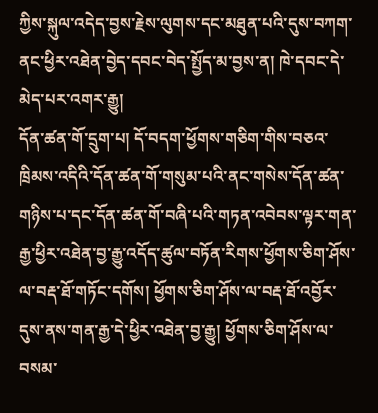ཀྱིས་སྐུལ་འདེད་བྱས་རྗེས་ལུགས་དང་མཐུན་པའི་དུས་བཀག་ནང་ཕྱིར་འཐེན་བྱེད་དབང་བེད་སྤྱོད་མ་བྱས་ན། ཁེ་དབང་དེ་མེད་པར་འགར་རྒྱུ།
དོན་ཚན་གོ་དྲུག་པ། དོ་བདག་ཕྱོགས་གཅིག་གིས་བཅའ་ཁྲིམས་འདིའི་དོན་ཚན་གོ་གསུམ་པའི་ནང་གསེས་དོན་ཚན་གཉིས་པ་དང་དོན་ཚན་གོ་བཞི་པའི་གཏན་འབེབས་ལྟར་གན་རྒྱ་ཕྱིར་འཐེན་བྱ་རྒྱུ་འདོད་ཚུལ་བཏོན་རིགས་ཕྱོགས་ཅིག་ཤོས་ལ་བརྡ་ཐོ་གཏོང་དགོས། ཕྱོགས་ཅིག་ཤོས་ལ་བརྡ་ཐོ་འབྱོར་དུས་ནས་གན་རྒྱ་དེ་ཕྱིར་འཐེན་བྱ་རྒྱུ། ཕྱོགས་ཅིག་ཤོས་ལ་བསམ་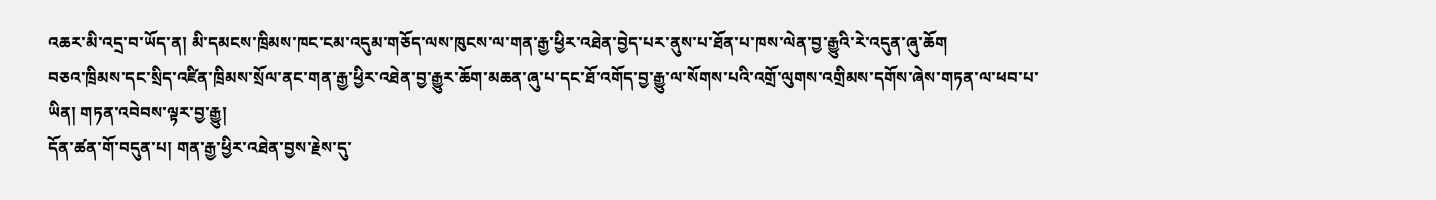འཆར་མི་འདྲ་བ་ཡོད་ན། མི་དམངས་ཁྲིམས་ཁང་ངམ་འདུམ་གཅོད་ལས་ཁུངས་ལ་གན་རྒྱ་ཕྱིར་འཐེན་བྱེད་པར་ནུས་པ་ཐོན་པ་ཁས་ལེན་བྱ་རྒྱུའི་རེ་འདུན་ཞུ་ཆོག
བཅའ་ཁྲིམས་དང་སྲིད་འཛིན་ཁྲིམས་སྲོལ་ནང་གན་རྒྱ་ཕྱིར་འཐེན་བྱ་རྒྱུར་ཆོག་མཆན་ཞུ་པ་དང་ཐོ་འགོད་བྱ་རྒྱུ་ལ་སོགས་པའི་འགྲོ་ལུགས་འགྲིམས་དགོས་ཞེས་གཏན་ལ་ཕབ་པ་ཡིན། གཏན་འབེབས་ལྟར་བྱ་རྒྱུ།
དོན་ཚན་གོ་བདུན་པ། གན་རྒྱ་ཕྱིར་འཐེན་བྱས་རྗེས་དུ་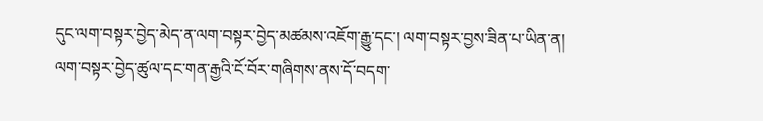དུང་ལག་བསྟར་བྱེད་མེད་ན་ལག་བསྟར་བྱེད་མཚམས་འཇོག་རྒྱུ་དང་། ལག་བསྟར་བྱས་ཟིན་པ་ཡིན་ན། ལག་བསྟར་བྱེད་ཚུལ་དང་གན་རྒྱའི་ངོ་བོར་གཞིགས་ནས་དོ་བདག་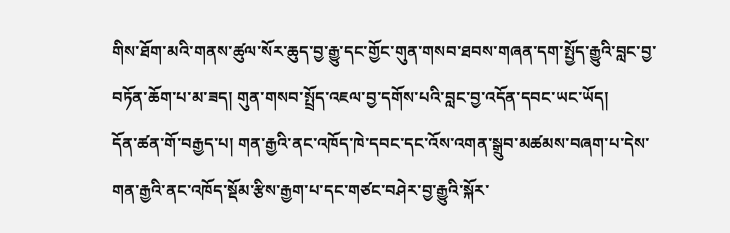གིས་ཐོག་མའི་གནས་ཚུལ་སོར་ཆུད་བྱ་རྒྱུ་དང་གྱོང་གུན་གསབ་ཐབས་གཞན་དག་སྤྱོད་རྒྱུའི་བླང་བྱ་བཏོན་ཆོག་པ་མ་ཟད། གུན་གསབ་སྤྲོད་འཇལ་བྱ་དགོས་པའི་བླང་བྱ་འདོན་དབང་ཡང་ཡོད།
དོན་ཚན་གོ་བརྒྱད་པ། གན་རྒྱའི་ནང་འཁོད་ཁེ་དབང་དང་འོས་འགན་སྒྲུབ་མཚམས་བཞག་པ་དེས་གན་རྒྱའི་ནང་འཁོད་སྡོམ་རྩིས་རྒྱག་པ་དང་གཙང་བཤེར་བྱ་རྒྱུའི་སྐོར་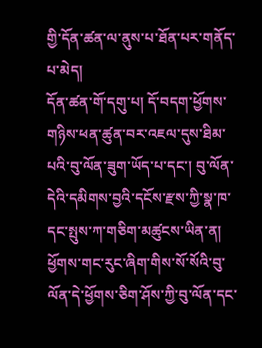གྱི་དོན་ཚན་ལ་ནུས་པ་ཐོན་པར་གནོད་པ་མེད།
དོན་ཚན་གོ་དགུ་པ། དོ་བདག་ཕྱོགས་གཉིས་ཕན་ཚུན་བར་འཇལ་དུས་ཐིམ་པའི་བུ་ལོན་ཟུག་ཡོད་པ་དང་། བུ་ལོན་དེའི་དམིགས་བྱའི་དངོས་རྫས་ཀྱི་སྣ་ཁ་དང་སྤུས་ཀ་གཅིག་མཚུངས་ཡིན་ན། ཕྱོགས་གང་རུང་ཞིག་གིས་སོ་སོའི་བུ་ལོན་དེ་ཕྱོགས་ཅིག་ཤོས་ཀྱི་བུ་ལོན་དང་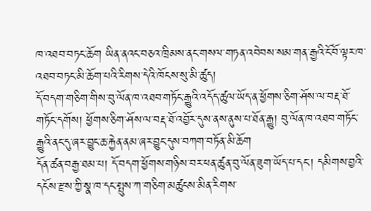ཁ་འཐབ་བཏང་ཆོག ཡིན་ནའང་བཅའ་ཁྲིམས་ནང་གསལ་གཏན་འབེབས་སམ་གན་རྒྱའི་ངོ་བོ་ལྟར་ཁ་འཐབ་བཏང་མི་ཆོག་པའི་རིགས་དེའི་ཁོངས་སུ་མི་ཚུད།
དོ་བདག་གཅིག་གིས་བུ་ལོན་ཁ་འཐབ་གཏོང་རྒྱུའི་འདོད་ཚུལ་ཡོད་ན་ཕྱོགས་ཅིག་ཤོས་ལ་བརྡ་ཐོ་གཏོང་དགོས། ཕྱོགས་ཅིག་ཤོས་ལ་བརྡ་ཐོ་འབྱོར་དུས་ནས་ནུས་པ་ཐོན་རྒྱུ། བུ་ལོན་ཁ་འཐབ་གཏོང་རྒྱུའི་ནང་དུ་ཞར་བྱུང་ཆ་རྐྱེན་ནམ་ཞར་བྱུང་དུས་བཀག་བཏོན་མི་ཆོག
དོན་ཚན་བརྒྱ་ཐམ་པ། དོ་བདག་ཕྱོགས་གཉིས་བར་ཕན་ཚུན་བུ་ལོན་ཟུག་ཡོད་པ་དང་། དམིགས་བྱའི་དངོས་རྫས་ཀྱི་སྣ་ཁ་དང་སྤུས་ཀ་གཅིག་མཚུངས་མིན་རིགས་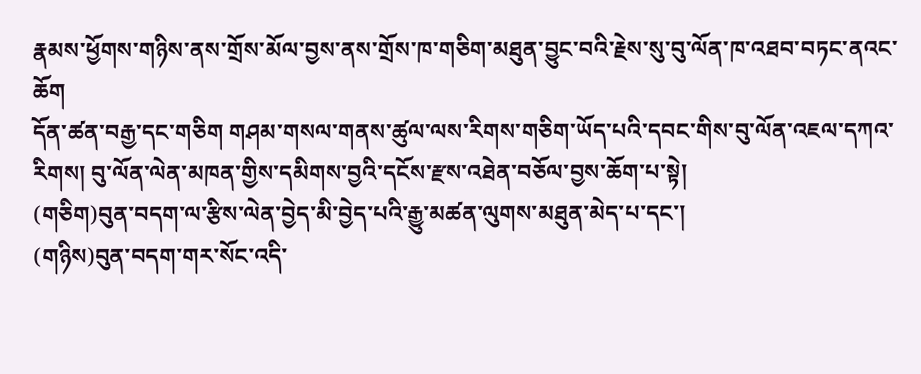རྣམས་ཕྱོགས་གཉིས་ནས་གྲོས་མོལ་བྱས་ནས་གྲོས་ཁ་གཅིག་མཐུན་བྱུང་བའི་རྗེས་སུ་བུ་ལོན་ཁ་འཐབ་བཏང་ནའང་ཆོག
དོན་ཚན་བརྒྱ་དང་གཅིག གཤམ་གསལ་གནས་ཚུལ་ལས་རིགས་གཅིག་ཡོད་པའི་དབང་གིས་བུ་ལོན་འཇལ་དཀའ་རིགས། བུ་ལོན་ལེན་མཁན་གྱིས་དམིགས་བྱའི་དངོས་རྫས་འཐེན་བཅོལ་བྱས་ཆོག་པ་སྟེ།
(གཅིག)བུན་བདག་ལ་རྩིས་ལེན་བྱེད་མི་བྱེད་པའི་རྒྱུ་མཚན་ལུགས་མཐུན་མེད་པ་དང་།
(གཉིས)བུན་བདག་གར་སོང་འདི་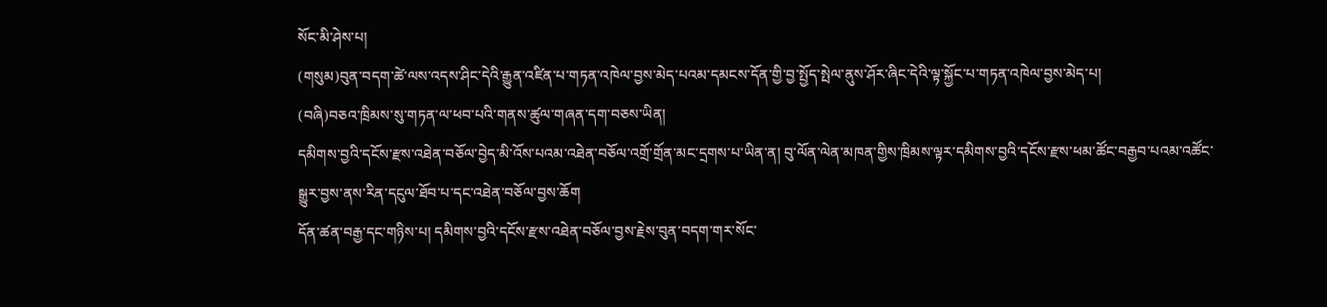སོང་མི་ཤེས་པ།
(གསུམ)བུན་བདག་ཚེ་ལས་འདས་ཤིང་དེའི་རྒྱུན་འཛིན་པ་གཏན་འཁེལ་བྱས་མེད་པའམ་དམངས་དོན་གྱི་བྱ་སྤྱོད་སྤེལ་ནུས་ཤོར་ཞིང་དེའི་ལྟ་སྐྱོང་པ་གཏན་འཁེལ་བྱས་མེད་པ།
(བཞི)བཅའ་ཁྲིམས་སུ་གཏན་ལ་ཕབ་པའི་གནས་ཚུལ་གཞན་དག་བཅས་ཡིན།
དམིགས་བྱའི་དངོས་རྫས་འཐེན་བཅོལ་བྱེད་མི་འོས་པའམ་འཐེན་བཅོལ་འགྲོ་གྲོན་མང་དྲགས་པ་ཡིན་ན། བུ་ལོན་ལེན་མཁན་གྱིས་ཁྲིམས་ལྟར་དམིགས་བྱའི་དངོས་རྫས་ཕམ་ཚོང་བརྒྱབ་པའམ་འཚོང་སྒྱུར་བྱས་ནས་རིན་དངུལ་ཐོབ་པ་དང་འཐེན་བཅོལ་བྱས་ཆོག
དོན་ཚན་བརྒྱ་དང་གཉིས་པ། དམིགས་བྱའི་དངོས་རྫས་འཐེན་བཅོལ་བྱས་རྗེས་བུན་བདག་གར་སོང་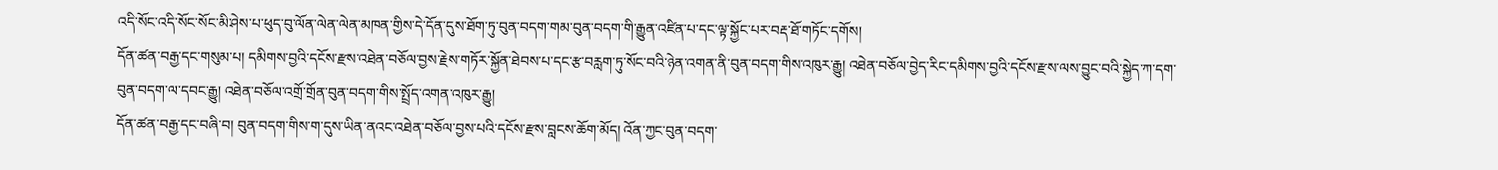འདི་སོང་འདི་སོང་སོང་མི་ཤེས་པ་ཕུད་བུ་ལོན་ལེན་ལེན་མཁན་གྱིས་དེ་དོན་དུས་ཐོག་ཏུ་བུན་བདག་གམ་བུན་བདག་གི་རྒྱུན་འཛིན་པ་དང་ལྟ་སྐྱོང་པར་བརྡ་ཐོ་གཏོང་དགོས།
དོན་ཚན་བརྒྱ་དང་གསུམ་པ། དམིགས་བྱའི་དངོས་རྫས་འཐེན་བཅོལ་བྱས་རྗེས་གཏོར་སྐྱོན་ཐེབས་པ་དང་རྩ་བརླག་ཏུ་སོང་བའི་ཉེན་འགན་ནི་བུན་བདག་གིས་འཁུར་རྒྱུ། འཐེན་བཅོལ་བྱེད་རིང་དམིགས་བྱའི་དངོས་རྫས་ལས་བྱུང་བའི་སྐྱེད་ཀ་དག་བུན་བདག་ལ་དབང་རྒྱུ། འཐེན་བཅོལ་འགྲོ་གྲོན་བུན་བདག་གིས་སྤྲོད་འགན་འཁུར་རྒྱུ།
དོན་ཚན་བརྒྱ་དང་བཞི་བ། བུན་བདག་གིས་ག་དུས་ཡིན་ནའང་འཐེན་བཅོལ་བྱས་པའི་དངོས་རྫས་བླངས་ཆོག་མོད། འོན་ཀྱང་བུན་བདག་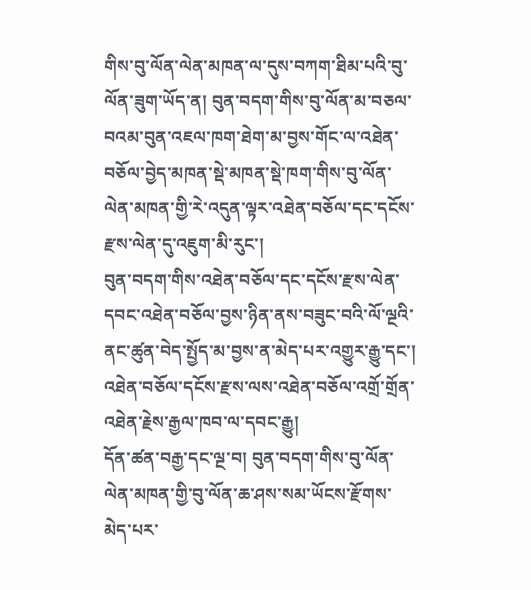གིས་བུ་ལོན་ལེན་མཁན་ལ་དུས་བཀག་ཐིམ་པའི་བུ་ལོན་ཟུག་ཡོད་ན། བུན་བདག་གིས་བུ་ལོན་མ་བཅལ་བའམ་བུན་འཇལ་ཁག་ཐེག་མ་བྱས་གོང་ལ་འཐེན་བཅོལ་བྱེད་མཁན་སྡེ་མཁན་སྡེ་ཁག་གིས་བུ་ལོན་ལེན་མཁན་གྱི་རེ་འདུན་ལྟར་འཐེན་བཅོལ་དང་དངོས་རྫས་ལེན་དུ་འཇུག་མི་རུང་།
བུན་བདག་གིས་འཐེན་བཅོལ་དང་དངོས་རྫས་ལེན་དབང་འཐེན་བཅོལ་བྱས་ཉིན་ནས་བཟུང་བའི་ལོ་ལྔའི་ནང་ཚུན་བེད་སྤྱོད་མ་བྱས་ན་མེད་པར་འགྱུར་རྒྱུ་དང་། འཐེན་བཅོལ་དངོས་རྫས་ལས་འཐེན་བཅོལ་འགྲོ་གྲོན་འཐེན་རྗེས་རྒྱལ་ཁབ་ལ་དབང་རྒྱུ།
དོན་ཚན་བརྒྱ་དང་ལྔ་བ། བུན་བདག་གིས་བུ་ལོན་ལེན་མཁན་གྱི་བུ་ལོན་ཆ་ཤས་སམ་ཡོངས་རྫོགས་མེད་པར་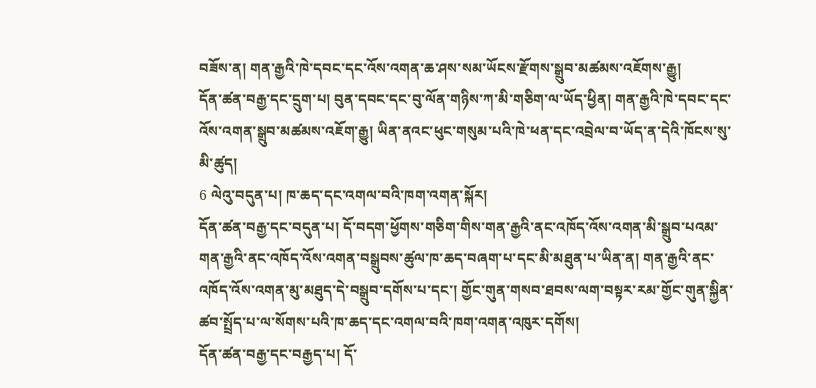བཟོས་ན། གན་རྒྱའི་ཁེ་དབང་དང་འོས་འགན་ཆ་ཤས་སམ་ཡོངས་རྫོགས་སྒྲུབ་མཚམས་འཇོགས་རྒྱུ།
དོན་ཚན་བརྒྱ་དང་དྲུག་པ། བུན་དབང་དང་བུ་ལོན་གཉིས་ཀ་མི་གཅིག་ལ་ཡོད་ཕྱིན། གན་རྒྱའི་ཁེ་དབང་དང་འོས་འགན་སྒྲུབ་མཚམས་འཇོག་རྒྱུ། ཡིན་ནའང་ཕུང་གསུམ་པའི་ཁེ་ཕན་དང་འབྲེལ་བ་ཡོད་ན་དེའི་ཁོངས་སུ་མི་ཚུད།
6 ལེའུ་བདུན་པ། ཁ་ཆད་དང་འགལ་བའི་ཁག་འགན་སྐོར།
དོན་ཚན་བརྒྱ་དང་བདུན་པ། དོ་བདག་ཕྱོགས་གཅིག་གིས་གན་རྒྱའི་ནང་འཁོད་འོས་འགན་མི་སྒྲུབ་པའམ་གན་རྒྱའི་ནང་འཁོད་འོས་འགན་བསྒྲུབས་ཚུལ་ཁ་ཆད་བཞག་པ་དང་མི་མཐུན་པ་ཡིན་ན། གན་རྒྱའི་ནང་འཁོད་འོས་འགན་མུ་མཐུད་དེ་བསྒྲུབ་དགོས་པ་དང་། གྱོང་གུན་གསབ་ཐབས་ལག་བསྟར་རམ་གྱོང་གུན་སྐྱིན་ཚབ་སྤྲོད་པ་ལ་སོགས་པའི་ཁ་ཆད་དང་འགལ་བའི་ཁག་འགན་འཁུར་དགོས།
དོན་ཚན་བརྒྱ་དང་བརྒྱད་པ། དོ་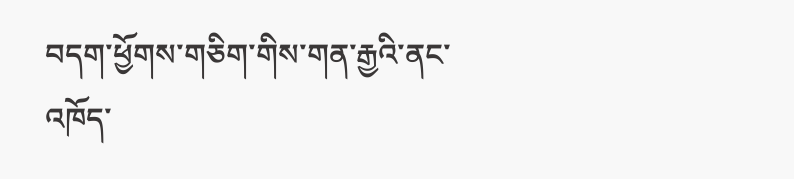བདག་ཕྱོགས་གཅིག་གིས་གན་རྒྱའི་ནང་འཁོད་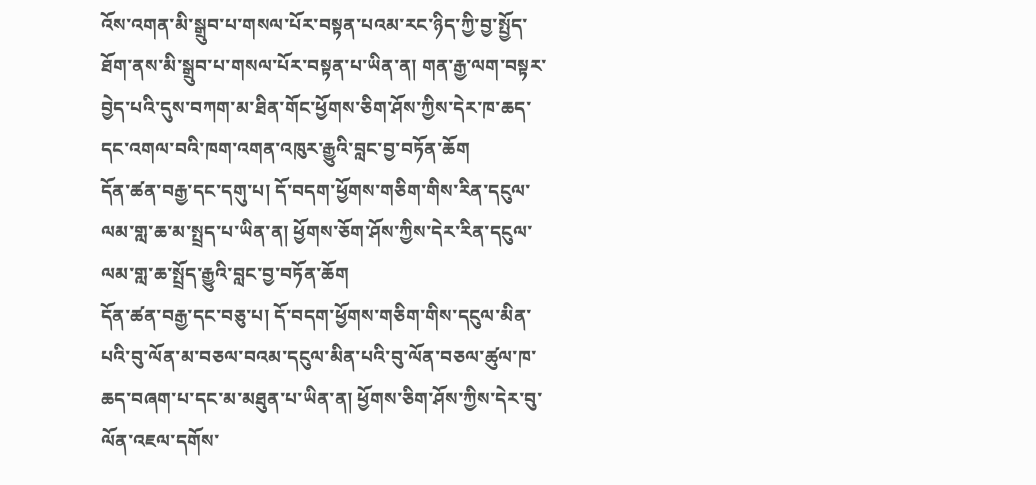འོས་འགན་མི་སྒྲུབ་པ་གསལ་པོར་བསྟན་པའམ་རང་ཉིད་ཀྱི་བྱ་སྤྱོད་ཐོག་ནས་མི་སྒྲུབ་པ་གསལ་པོར་བསྟན་པ་ཡིན་ན། གན་རྒྱ་ལག་བསྟར་བྱེད་པའི་དུས་བཀག་མ་ཐིན་གོང་ཕྱོགས་ཅིག་ཤོས་ཀྱིས་དེར་ཁ་ཆད་དང་འགལ་བའི་ཁག་འགན་འཁུར་རྒྱུའི་བླང་བྱ་བཏོན་ཆོག
དོན་ཚན་བརྒྱ་དང་དགུ་པ། དོ་བདག་ཕྱོགས་གཅིག་གིས་རིན་དངུལ་ལམ་གླ་ཆ་མ་སྤྲད་པ་ཡིན་ན། ཕྱོགས་ཅོག་ཤོས་ཀྱིས་དེར་རིན་དངུལ་ལམ་གླ་ཆ་སྤྲོད་རྒྱུའི་བླང་བྱ་བཏོན་ཆོག
དོན་ཚན་བརྒྱ་དང་བཅུ་པ། དོ་བདག་ཕྱོགས་གཅིག་གིས་དངུལ་མིན་པའི་བུ་ལོན་མ་བཅལ་བའམ་དངུལ་མིན་པའི་བུ་ལོན་བཅལ་ཚུལ་ཁ་ཆད་བཞག་པ་དང་མ་མཐུན་པ་ཡིན་ན། ཕྱོགས་ཅིག་ཤོས་ཀྱིས་དེར་བུ་ལོན་འཇལ་དགོས་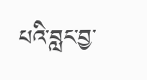པའི་བླང་བྱ་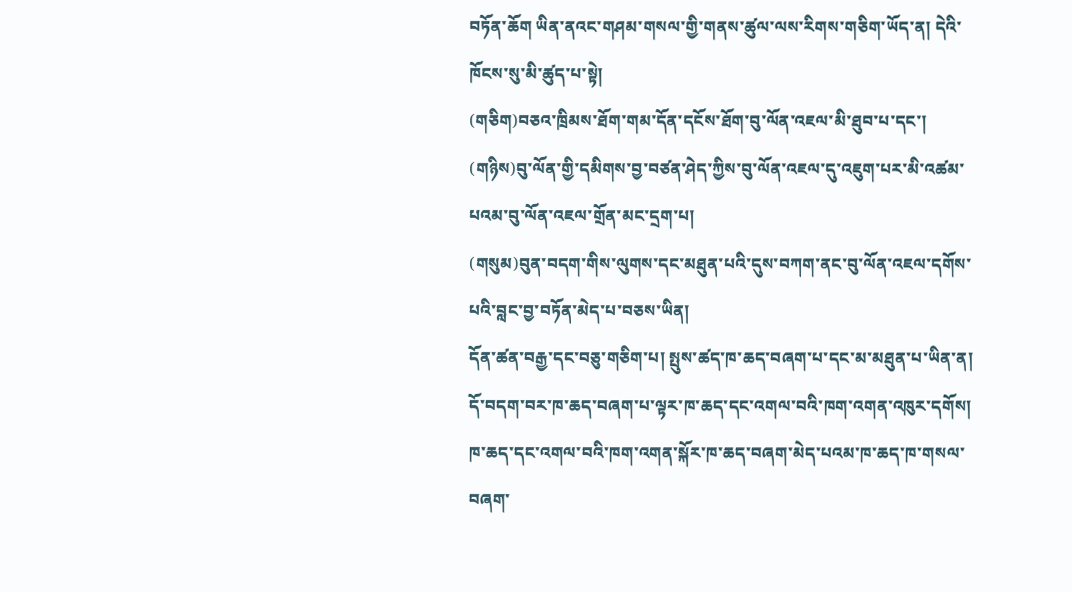བཏོན་ཆོག ཡིན་ནའང་གཤམ་གསལ་གྱི་གནས་ཚུལ་ལས་རིགས་གཅིག་ཡོད་ན། དེའི་ཁོངས་སུ་མི་ཚུད་པ་སྟེ།
(གཅིག)བཅའ་ཁྲིམས་ཐོག་གམ་དོན་དངོས་ཐོག་བུ་ལོན་འཇལ་མི་ཐུབ་པ་དང་།
(གཉིས)བུ་ལོན་གྱི་དམིགས་བྱ་བཙན་ཤེད་ཀྱིས་བུ་ལོན་འཇལ་དུ་འཇུག་པར་མི་འཚམ་པའམ་བུ་ལོན་འཇལ་གྲོན་མང་དྲག་པ།
(གསུམ)བུན་བདག་གིས་ལུགས་དང་མཐུན་པའི་དུས་བཀག་ནང་བུ་ལོན་འཇལ་དགོས་པའི་བླང་བྱ་བཏོན་མེད་པ་བཅས་ཡིན།
དོན་ཚན་བརྒྱ་དང་བཅུ་གཅིག་པ། སྤུས་ཚད་ཁ་ཆད་བཞག་པ་དང་མ་མཐུན་པ་ཡིན་ན། དོ་བདག་བར་ཁ་ཆད་བཞག་པ་ལྟར་ཁ་ཆད་དང་འགལ་བའི་ཁག་འགན་འཁུར་དགོས། ཁ་ཆད་དང་འགལ་བའི་ཁག་འགན་སྐོར་ཁ་ཆད་བཞག་མེད་པའམ་ཁ་ཆད་ཁ་གསལ་བཞག་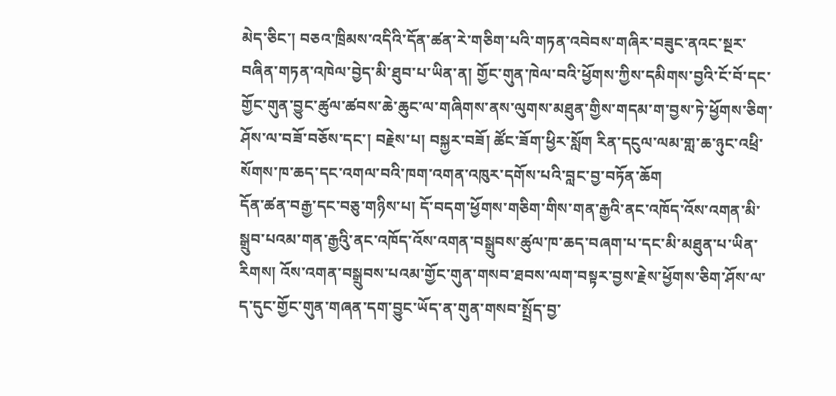མེད་ཅིང་། བཅའ་ཁྲིམས་འདིའི་དོན་ཚན་རེ་གཅིག་པའི་གཏན་འབེབས་གཞིར་བཟུང་ནའང་སྔར་བཞིན་གཏན་འཁེལ་བྱེད་མི་ཐུབ་པ་ཡིན་ན། གྱོང་གུན་ཁེལ་བའི་ཕྱོགས་ཀྱིས་དམིགས་བྱའི་ངོ་བོ་དང་གྱོང་གུན་བྱུང་ཚུལ་ཚབས་ཆེ་ཆུང་ལ་གཞིགས་ནས་ལུགས་མཐུན་གྱིས་གདམ་ག་བྱས་ཏེ་ཕྱོགས་ཅིག་ཤོས་ལ་བཟོ་བཅོས་དང་། བརྗེས་པ། བསྐྱར་བཟོ། ཚོང་ཟོག་ཕྱིར་སློག རིན་དངུལ་ལམ་གླ་ཆ་ཉུང་འཕྲི་སོགས་ཁ་ཆད་དང་འགལ་བའི་ཁག་འགན་འཁུར་དགོས་པའི་བླང་བྱ་བཏོན་ཆོག
དོན་ཚན་བརྒྱ་དང་བཅུ་གཉིས་པ། དོ་བདག་ཕྱོགས་གཅིག་གིས་གན་རྒྱའི་ནང་འཁོད་འོས་འགན་མི་སྒྲུབ་པའམ་གན་རྒྱའིུ་ནང་འཁོད་འོས་འགན་བསྒྲུབས་ཚུལ་ཁ་ཆད་བཞག་པ་དང་མི་མཐུན་པ་ཡིན་རིགས། འོས་འགན་བསྒྲུབས་པའམ་གྱོང་གུན་གསབ་ཐབས་ལག་བསྟར་བྱས་རྗེས་ཕྱོགས་ཅིག་ཤོས་ལ་ད་དུང་གྱོང་གུན་གཞན་དག་བྱུང་ཡོད་ན་གུན་གསབ་སྤྲོད་བྱ་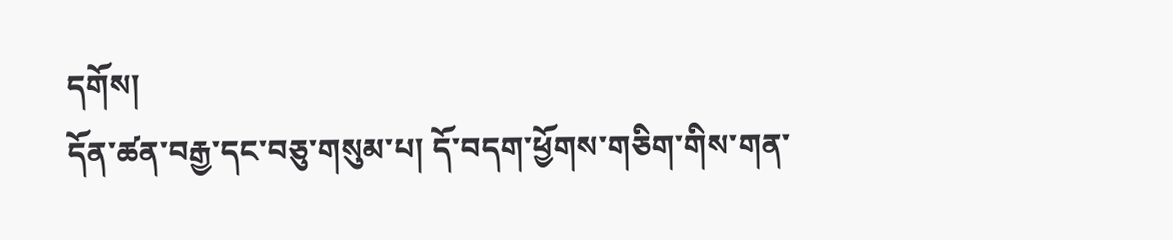དགོས།
དོན་ཚན་བརྒྱ་དང་བཅུ་གསུམ་པ། དོ་བདག་ཕྱོགས་གཅིག་གིས་གན་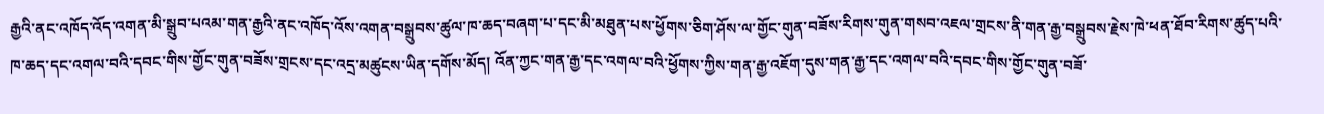རྒྱའི་ནང་འཁོད་འོད་འགན་མི་སྒྲུབ་པའམ་གན་རྒྱའི་ནང་འཁོད་འོས་འགན་བསྒྲུབས་ཚུལ་ཁ་ཆད་བཞག་པ་དང་མི་མཐུན་པས་ཕྱོགས་ཅིག་ཤོས་ལ་གྱོང་གུན་བཟོས་རིགས་གུན་གསབ་འཇལ་གྲངས་ནི་གན་རྒྱ་བསྒྲུབས་རྗེས་ཁེ་ཕན་ཐོབ་རིགས་ཚུད་པའི་ཁ་ཆད་དང་འགལ་བའི་དབང་གིས་གྱོང་གུན་བཟོས་གྲངས་དང་འདྲ་མཚུངས་ཡིན་དགོས་མོད། འོན་ཀྱང་གན་རྒྱ་དང་འགལ་བའི་ཕྱོགས་ཀྱིས་གན་རྒྱ་འཇོག་དུས་གན་རྒྱ་དང་འགལ་བའི་དབང་གིས་གྱོང་གུན་བཟོ་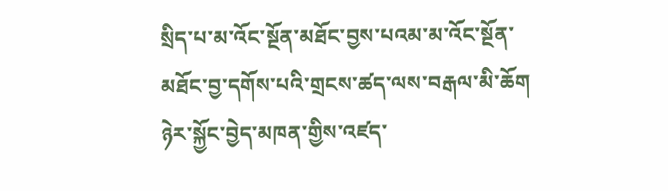སྲིད་པ་མ་འོང་སྔོན་མཐོང་བྱས་པའམ་མ་འོང་སྔོན་མཐོང་བྱ་དགོས་པའི་གྲངས་ཚད་ལས་བརྒལ་མི་ཆོག
ཉེར་སྐྱོང་བྱེད་མཁན་གྱིས་འཛད་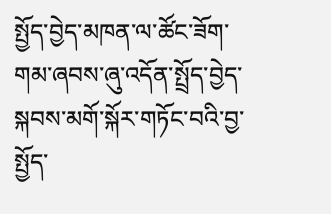སྤྱོད་བྱེད་མཁན་ལ་ཚོང་ཟོག་གམ་ཞབས་ཞུ་འདོན་སྤྲོད་བྱེད་སྐབས་མགོ་སྐོར་གཏོང་བའི་བྱ་སྤྱོད་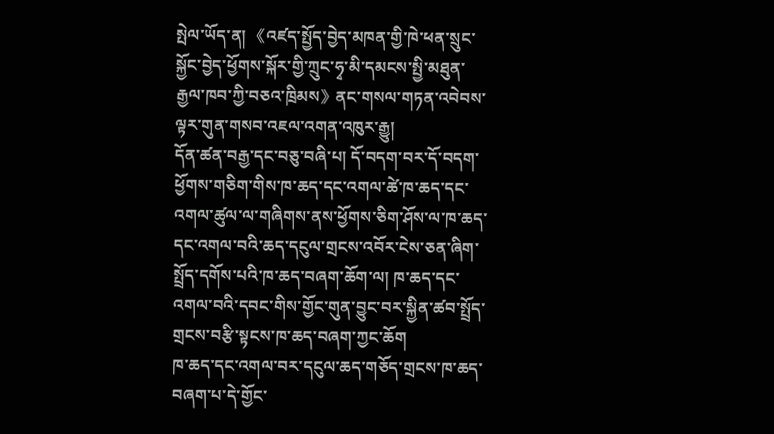སྤེལ་ཡོད་ན། 《འཛད་སྤྱོད་བྱེད་མཁན་གྱི་ཁེ་ཕན་སྲུང་སྐྱོང་བྱེད་ཕྱོགས་སྐོར་གྱི་ཀྲུང་ཧྭ་མི་དམངས་སྤྱི་མཐུན་རྒྱལ་ཁབ་ཀྱི་བཅའ་ཁྲིམས》ནང་གསལ་གཏན་འབེབས་ལྟར་གུན་གསབ་འཇལ་འགན་འཁུར་རྒྱུ།
དོན་ཚན་བརྒྱ་དང་བཅུ་བཞི་པ། དོ་བདག་བར་དོ་བདག་ཕྱོགས་གཅིག་གིས་ཁ་ཆད་དང་འགལ་ཚེ་ཁ་ཆད་དང་འགལ་ཚུལ་ལ་གཞིགས་ནས་ཕྱོགས་ཅིག་ཤོས་ལ་ཁ་ཆད་དང་འགལ་བའི་ཆད་དངུལ་གྲངས་འབོར་ངེས་ཅན་ཞིག་སྤྲོད་དགོས་པའི་ཁ་ཆད་བཞག་ཆོག་ལ། ཁ་ཆད་དང་འགལ་བའི་དབང་གིས་གྱོང་གུན་བྱུང་བར་སྐྱིན་ཚབ་སྤྲོད་གྲངས་བརྩི་སྟངས་ཁ་ཆད་བཞག་ཀྱང་ཆོག
ཁ་ཆད་དང་འགལ་བར་དངུལ་ཆད་གཅོད་གྲངས་ཁ་ཆད་བཞག་པ་དེ་གྱོང་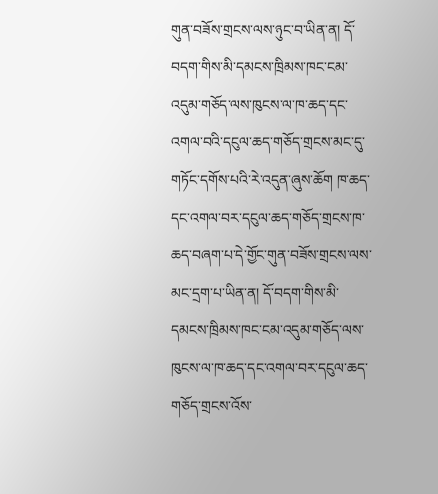གུན་བཟོས་གྲངས་ལས་ཉུང་བ་ཡིན་ན། དོ་བདག་གིས་མི་དམངས་ཁྲིམས་ཁང་ངམ་འདུམ་གཅོད་ལས་ཁུངས་ལ་ཁ་ཆད་དང་འགལ་བའི་དངུལ་ཆད་གཅོད་གྲངས་མང་དུ་གཏོང་དགོས་པའི་རེ་འདུན་ཞུས་ཆོག ཁ་ཆད་དང་འགལ་བར་དངུལ་ཆད་གཅོད་གྲངས་ཁ་ཆད་བཞག་པ་དེ་གྱོང་གུན་བཟོས་གྲངས་ལས་མང་དྲག་པ་ཡིན་ན། དོ་བདག་གིས་མི་དམངས་ཁྲིམས་ཁང་ངམ་འདུམ་གཅོད་ལས་ཁུངས་ལ་ཁ་ཆད་དང་འགལ་བར་དངུལ་ཆད་གཅོད་གྲངས་འོས་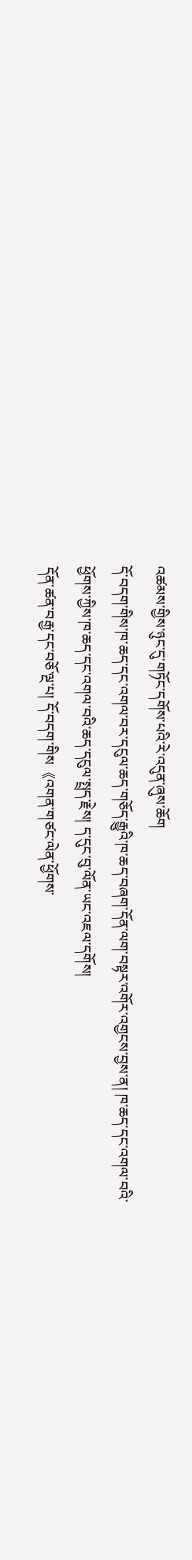འཚམས་གྱིས་ཉུང་དུ་གཏོང་དགོས་པའི་རེ་འདུན་ཞུས་ཆོག
དོ་བདག་གིས་ཁ་ཆད་དང་འགལ་བར་དངུལ་ཆད་གཅོད་རྒྱུའི་ཁ་ཆད་བཞག་དོན་ལག་བསྟར་འགོར་འགྱངས་བྱས་ན། ཁ་ཆད་དང་འགལ་བའི་ཕྱོགས་ཀྱིས་ཁ་ཆད་དང་འགལ་བའི་ཆད་དངུལ་སྤྲད་རྗེས། ད་དུང་བུ་ལོན་ཡང་འཇལ་དགོས།
དོན་ཚན་བརྒྱ་དང་བཅོ་ལྔ་པ། དོ་བདག་གིས《འགན་གཙང་ལེན་ཕྱོགས་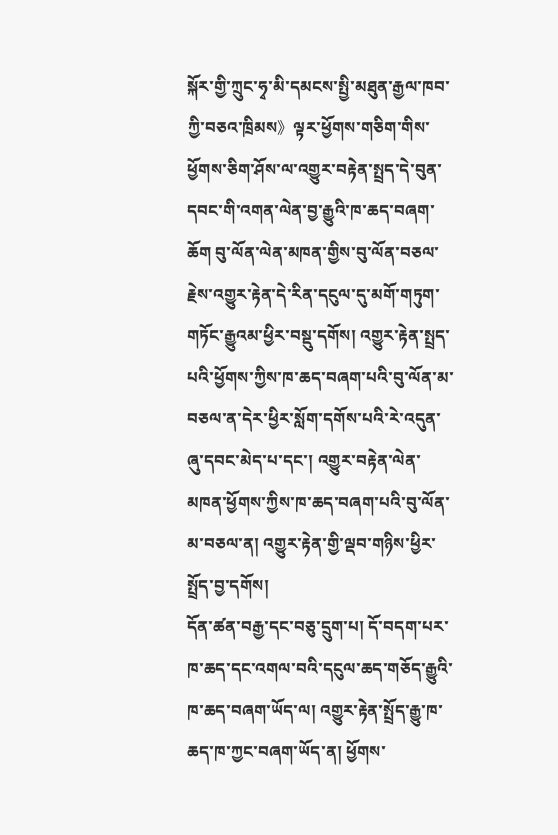སྐོར་གྱི་ཀྲུང་ཧྭ་མི་དམངས་སྤྱི་མཐུན་རྒྱལ་ཁབ་ཀྱི་བཅའ་ཁྲིམས》ལྟར་ཕྱོགས་གཅིག་གིས་ཕྱོགས་ཅིག་ཤོས་ལ་འགྱུར་བརྟེན་སྤྲད་དེ་བུན་དབང་གི་འགན་ལེན་བྱ་རྒྱུའི་ཁ་ཆད་བཞག་ཆོག བུ་ལོན་ལེན་མཁན་གྱིས་བུ་ལོན་བཅལ་རྗེས་འགྱུར་རྟེན་དེ་རིན་དངུལ་དུ་མགོ་གཏུག་གཏོང་རྒྱུའམ་ཕྱིར་བསྡུ་དགོས། འགྱུར་རྟེན་སྤྲད་པའི་ཕྱོགས་ཀྱིས་ཁ་ཆད་བཞག་པའི་བུ་ལོན་མ་བཅལ་ན་དེར་ཕྱིར་སློག་དགོས་པའི་རེ་འདུན་ཞུ་དབང་མེད་པ་དང་། འགྱུར་བརྟེན་ལེན་མཁན་ཕྱོགས་ཀྱིས་ཁ་ཆད་བཞག་པའི་བུ་ལོན་མ་བཅལ་ན། འགྱུར་རྟེན་གྱི་ལྡབ་གཉིས་ཕྱིར་སྤྲོད་བྱ་དགོས།
དོན་ཚན་བརྒྱ་དང་བཅུ་དྲུག་པ། དོ་བདག་པར་ཁ་ཆད་དང་འགལ་བའི་དངུལ་ཆད་གཅོད་རྒྱུའི་ཁ་ཆད་བཞག་ཡོད་ལ། འགྱུར་རྟེན་སྤྲོད་རྒྱུ་ཁ་ཆད་ཁ་ཀྱང་བཞག་ཡོད་ན། ཕྱོགས་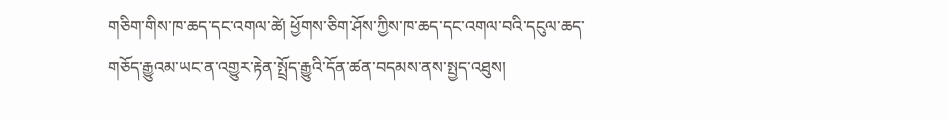གཅིག་གིས་ཁ་ཆད་དང་འགལ་ཚེ། ཕྱོགས་ཅིག་ཤོས་ཀྱིས་ཁ་ཆད་དང་འགལ་བའི་དངུལ་ཆད་གཅོད་རྒྱུའམ་ཡང་ན་འགྱུར་རྟེན་སྤྲོད་རྒྱུའི་དོན་ཚན་བདམས་ནས་སྤྱད་འཐུས།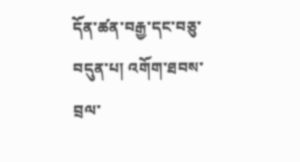དོན་ཚན་བརྒྱ་དང་བཅུ་བདུན་པ། འགོག་ཐབས་བྲལ་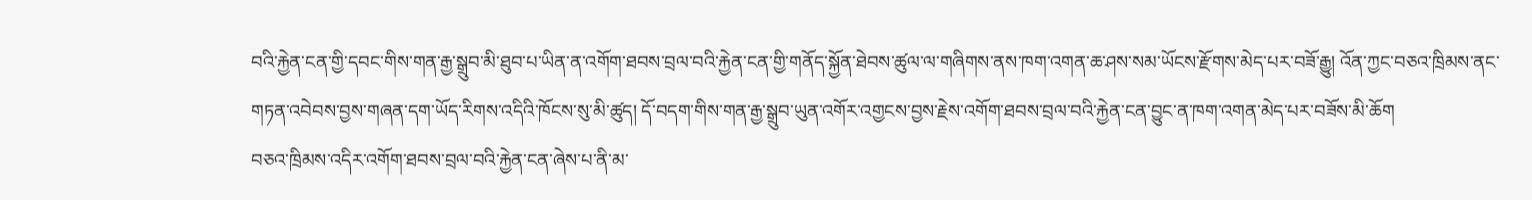བའི་རྐྱེན་ངན་གྱི་དབང་གིས་གན་རྒྱ་སྒྲུབ་མི་ཐུབ་པ་ཡིན་ན་འགོག་ཐབས་བྲལ་བའི་རྐྱེན་ངན་གྱི་གནོད་སྐྱོན་ཐེབས་ཚུལ་ལ་གཞིགས་ནས་ཁག་འགན་ཆ་ཤས་སམ་ཡོངས་རྫོགས་མེད་པར་བཟོ་རྒྱུ། འོན་ཀྱང་བཅའ་ཁྲིམས་ནང་གཏན་འབེབས་བྱས་གཞན་དག་ཡོད་རིགས་འདིའི་ཁོངས་སུ་མི་ཚུད། དོ་བདག་གིས་གན་རྒྱ་སྒྲུབ་ཡུན་འགོར་འགྱངས་བྱས་རྗེས་འགོག་ཐབས་བྲལ་བའི་རྐྱེན་ངན་བྱུང་ན་ཁག་འགན་མེད་པར་བཟོས་མི་ཆོག
བཅའ་ཁྲིམས་འདིར་འགོག་ཐབས་བྲལ་བའི་རྐྱེན་ངན་ཞེས་པ་ནི་མ་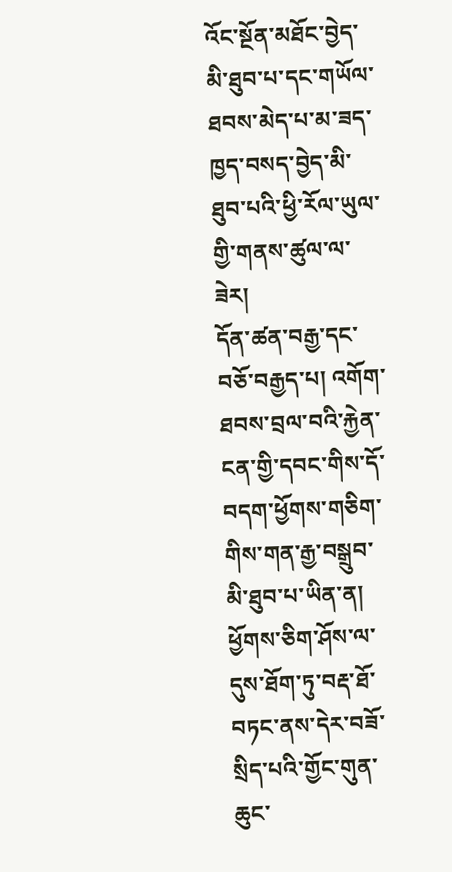འོང་སྔོན་མཐོང་བྱེད་མི་ཐུབ་པ་དང་གཡོལ་ཐབས་མེད་པ་མ་ཟད་ཁྱད་བསད་བྱེད་མི་ཐུབ་པའི་ཕྱི་རོལ་ཡུལ་གྱི་གནས་ཚུལ་ལ་ཟེར།
དོན་ཚན་བརྒྱ་དང་བཅོ་བརྒྱད་པ། འགོག་ཐབས་བྲལ་བའི་རྐྱེན་ངན་གྱི་དབང་གིས་དོ་བདག་ཕྱོགས་གཅིག་གིས་གན་རྒྱ་བསྒྲུབ་མི་ཐུབ་པ་ཡིན་ན། ཕྱོགས་ཅིག་ཤོས་ལ་དུས་ཐོག་ཏུ་བརྡ་ཐོ་བཏང་ནས་དེར་བཟོ་སྲིད་པའི་གྱོང་གུན་ཆུང་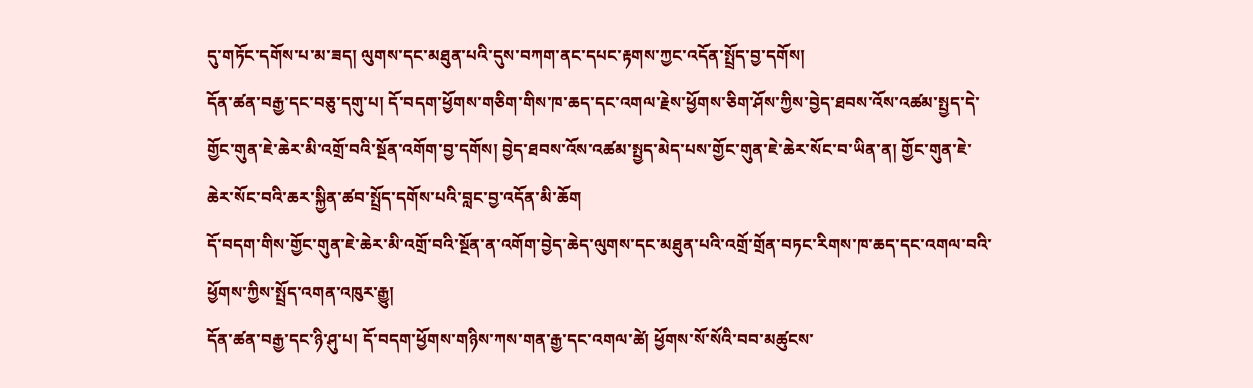དུ་གཏོང་དགོས་པ་མ་ཟད། ལུགས་དང་མཐུན་པའི་དུས་བཀག་ནང་དཔང་རྟགས་ཀྱང་འདོན་སྤྲོད་བྱ་དགོས།
དོན་ཚན་བརྒྱ་དང་བཅུ་དགུ་པ། དོ་བདག་ཕྱོགས་གཅིག་གིས་ཁ་ཆད་དང་འགལ་རྗེས་ཕྱོགས་ཅིག་ཤོས་ཀྱིས་བྱེད་ཐབས་འོས་འཚམ་སྤྱད་དེ་གྱོང་གུན་ཇེ་ཆེར་མི་འགྲོ་བའི་སྔོན་འགོག་བྱ་དགོས། བྱེད་ཐབས་འོས་འཚམ་སྤྱད་མེད་པས་གྱོང་གུན་ཇེ་ཆེར་སོང་བ་ཡིན་ན། གྱོང་གུན་ཇེ་ཆེར་སོང་བའི་ཆར་སྐྱིན་ཚབ་སྤྲོད་དགོས་པའི་བླང་བྱ་འདོན་མི་ཆོག
དོ་བདག་གིས་གྱོང་གུན་ཇེ་ཆེར་མི་འགྲོ་བའི་སྔོན་ན་འགོག་བྱེད་ཆེད་ལུགས་དང་མཐུན་པའི་འགྲོ་གྲོན་བཏང་རིགས་ཁ་ཆད་དང་འགལ་བའི་ཕྱོགས་ཀྱིས་སྤྲོད་འགན་འཁུར་རྒྱུ།
དོན་ཚན་བརྒྱ་དང་ཉི་ཤུ་པ། དོ་བདག་ཕྱོགས་གཉིས་ཀས་གན་རྒྱ་དང་འགལ་ཚེ། ཕྱོགས་སོ་སོའི་བབ་མཚུངས་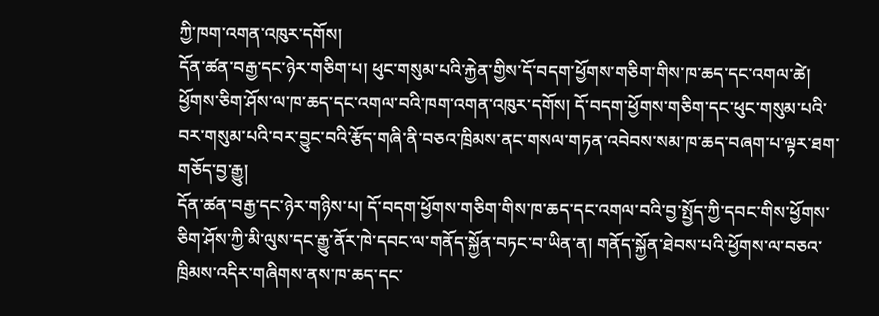ཀྱི་ཁག་འགན་འཁུར་དགོས།
དོན་ཚན་བརྒྱ་དང་ཉེར་གཅིག་པ། ཕུང་གསུམ་པའི་རྐྱེན་གྱིས་དོ་བདག་ཕྱོགས་གཅིག་གིས་ཁ་ཆད་དང་འགལ་ཚེ། ཕྱོགས་ཅིག་ཤོས་ལ་ཁ་ཆད་དང་འགལ་བའི་ཁག་འགན་འཁུར་དགོས། དོ་བདག་ཕྱོགས་གཅིག་དང་ཕུང་གསུམ་པའི་བར་གསུམ་པའི་བར་བྱུང་བའི་རྩོད་གཞི་ནི་བཅའ་ཁྲིམས་ནང་གསལ་གཏན་འབེབས་སམ་ཁ་ཆད་བཞག་པ་ལྟར་ཐག་གཅོད་བྱ་རྒྱུ།
དོན་ཚན་བརྒྱ་དང་ཉེར་གཉིས་པ། དོ་བདག་ཕྱོགས་གཅིག་གིས་ཁ་ཆད་དང་འགལ་བའི་བྱ་སྤྱོད་ཀྱི་དབང་གིས་ཕྱོགས་ཅིག་ཤོས་ཀྱི་མི་ལུས་དང་རྒྱུ་ནོར་ཁེ་དབང་ལ་གནོད་སྐྱོན་བཏང་བ་ཡིན་ན། གནོད་སྐྱོན་ཐེབས་པའི་ཕྱོགས་ལ་བཅའ་ཁྲིམས་འདིར་གཞིགས་ནས་ཁ་ཆད་དང་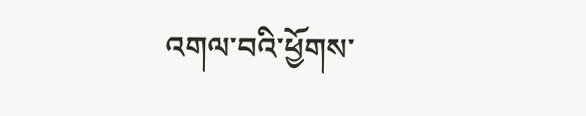འགལ་བའི་ཕྱོགས་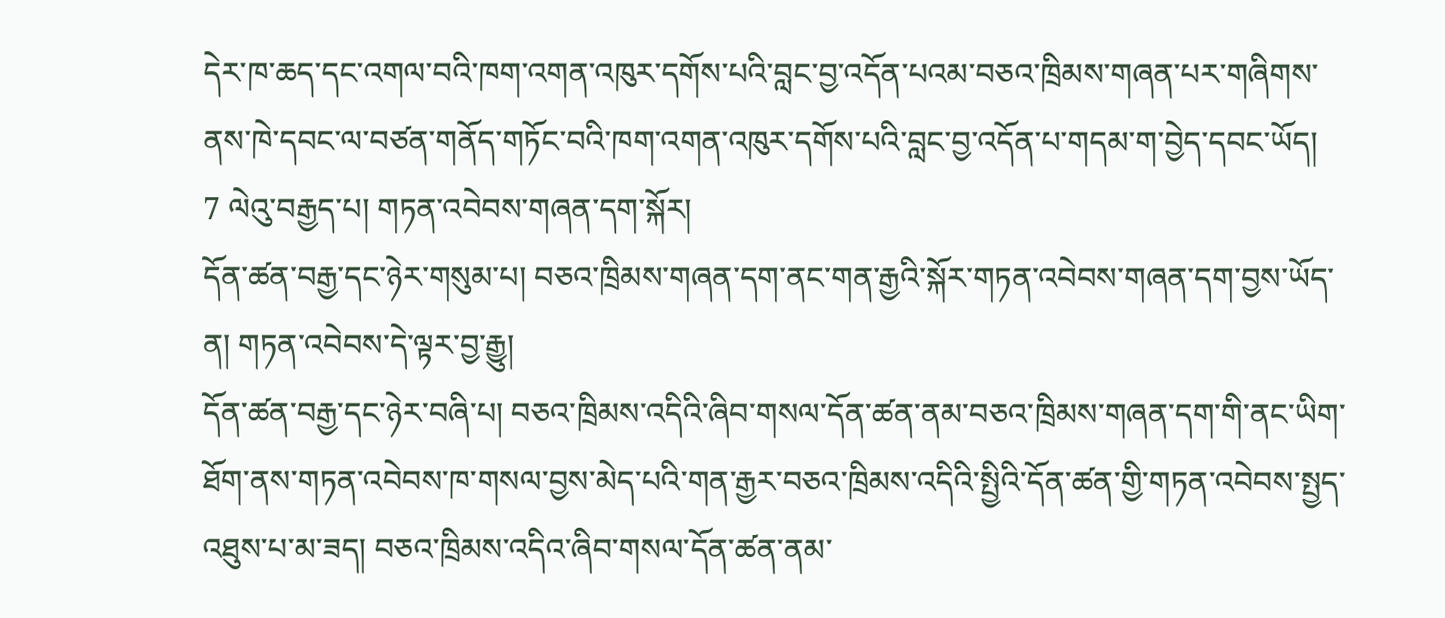དེར་ཁ་ཆད་དང་འགལ་བའི་ཁག་འགན་འཁུར་དགོས་པའི་བླང་བྱ་འདོན་པའམ་བཅའ་ཁྲིམས་གཞན་པར་གཞིགས་ནས་ཁེ་དབང་ལ་བཙན་གནོད་གཏོང་བའི་ཁག་འགན་འཁུར་དགོས་པའི་བླང་བྱ་འདོན་པ་གདམ་ག་བྱེད་དབང་ཡོད།
7 ལེའུ་བརྒྱད་པ། གཏན་འབེབས་གཞན་དག་སྐོར།
དོན་ཚན་བརྒྱ་དང་ཉེར་གསུམ་པ། བཅའ་ཁྲིམས་གཞན་དག་ནང་གན་རྒྱའི་སྐོར་གཏན་འབེབས་གཞན་དག་བྱས་ཡོད་ན། གཏན་འབེབས་དེ་ལྟར་བྱ་རྒྱུ།
དོན་ཚན་བརྒྱ་དང་ཉེར་བཞི་པ། བཅའ་ཁྲིམས་འདིའི་ཞིབ་གསལ་དོན་ཚན་ནམ་བཅའ་ཁྲིམས་གཞན་དག་གི་ནང་ཡིག་ཐོག་ནས་གཏན་འབེབས་ཁ་གསལ་བྱས་མེད་པའི་གན་རྒྱར་བཅའ་ཁྲིམས་འདིའི་སྤྱིའི་དོན་ཚན་གྱི་གཏན་འབེབས་སྤྱད་འཐུས་པ་མ་ཟད། བཅའ་ཁྲིམས་འདིའ་ཞིབ་གསལ་དོན་ཚན་ནམ་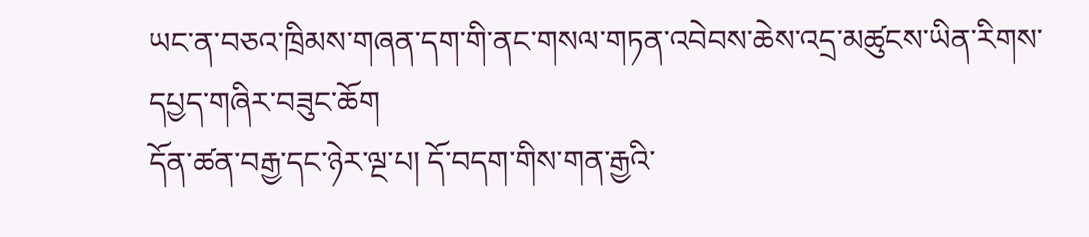ཡང་ན་བཅའ་ཁྲིམས་གཞན་དག་གི་ནང་གསལ་གཏན་འབེབས་ཆེས་འདྲ་མཚུངས་ཡིན་རིགས་དཔྱད་གཞིར་བཟུང་ཆོག
དོན་ཚན་བརྒྱ་དང་ཉེར་ལྔ་པ། དོ་བདག་གིས་གན་རྒྱའི་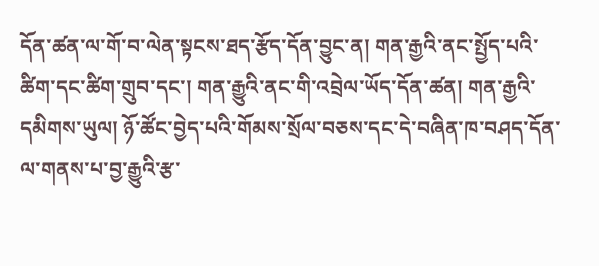དོན་ཚན་ལ་གོ་བ་ལེན་སྟངས་ཐད་རྩོད་དོན་བྱུང་ན། གན་རྒྱའི་ནང་སྤྱོད་པའི་ཚིག་དང་ཚིག་གྲུབ་དང་། གན་རྒྱུའི་ནང་གི་འབྲེལ་ཡོད་དོན་ཚན། གན་རྒྱའི་དམིགས་ཡུལ། ཉོ་ཚོང་བྱེད་པའི་གོམས་སྲོལ་བཅས་དང་དེ་བཞིན་ཁ་བཤད་དོན་ལ་གནས་པ་བྱ་རྒྱུའི་རྩ་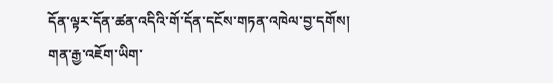དོན་ལྟར་དོན་ཚན་འདིའི་གོ་དོན་དངོས་གཏན་འཁེལ་བྱ་དགོས།
གན་རྒྱ་འཇོག་ཡིག་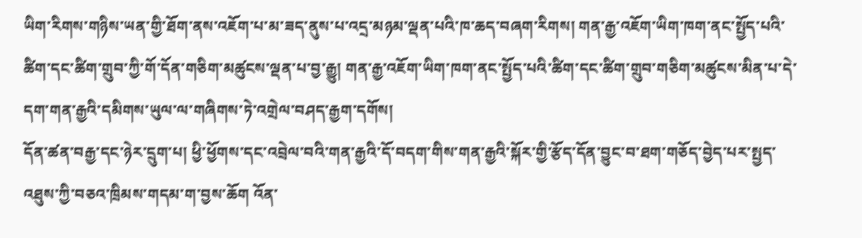ཡིག་རིགས་གཉིས་ཡན་གྱི་ཐོག་ནས་འཇོག་པ་མ་ཟད་ནུས་པ་འདྲ་མཉམ་ལྡན་པའི་ཁ་ཆད་བཞག་རིགས། གན་རྒྱ་འཇོག་ཡིག་ཁག་ནང་སྤྱོད་པའི་ཚིག་དང་ཚིག་གྲུབ་ཀྱི་གོ་དོན་གཅིག་མཚུངས་ལྡན་པ་བྱ་རྒྱུ། གན་རྒྱ་འཇོག་ཡིག་ཁག་ནང་སྤྱོད་པའི་ཚིག་དང་ཚིག་གྲུབ་གཅིག་མཚུངས་མིན་པ་དེ་དག་གན་རྒྱའི་དམིགས་ཡུལ་ལ་གཞིགས་ཏེ་འགྲེལ་བཤད་རྒྱག་དགོས།
དོན་ཚན་བརྒྱ་དང་ཉེར་དྲུག་པ། ཕྱི་ཕྱོགས་དང་འབྲེལ་བའི་གན་རྒྱའི་དོ་བདག་གིས་གན་རྒྱའི་སྐོར་གྱི་རྩོད་དོན་བྱུང་བ་ཐག་གཅོད་བྱེད་པར་སྤྱད་འཐུས་ཀྱི་བཅའ་ཁྲིམས་གདམ་ག་བྱས་ཆོག འོན་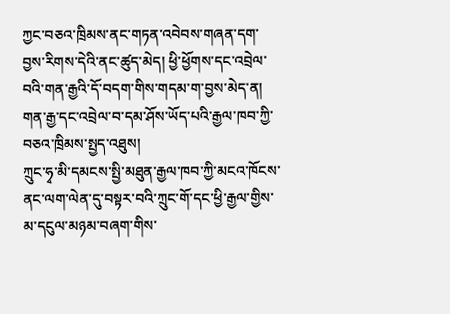ཀྱང་བཅའ་ཁྲིམས་ནང་གཏན་འབེབས་གཞན་དག་བྱས་རིགས་དེའི་ནང་ཚུད་མེད། ཕྱི་ཕྱོགས་དང་འབྲེལ་བའི་གན་རྒྱའི་དོ་བདག་གིས་གདམ་ག་བྱས་མེད་ན། གན་རྒྱ་དང་འབྲེལ་བ་དམ་ཤོས་ཡོད་པའི་རྒྱལ་ཁབ་ཀྱི་བཅའ་ཁྲིམས་སྤྱད་འཐུས།
ཀྲུང་ཧྭ་མི་དམངས་སྤྱི་མཐུན་རྒྱལ་ཁབ་ཀྱི་མངའ་ཁོངས་ནང་ལག་ལེན་དུ་བསྟར་བའི་ཀྲུང་གོ་དང་ཕྱི་རྒྱལ་གྱིས་མ་དངུལ་མཉམ་བཞག་གིས་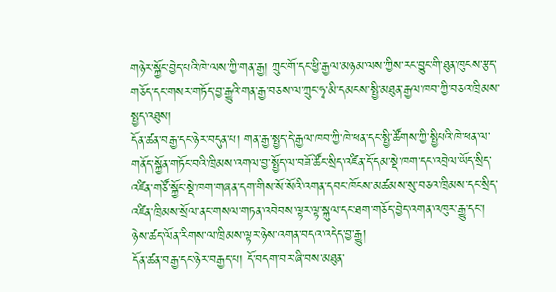གཉེར་སྐྱོང་བྱེད་པའི་ཁེ་ལས་ཀྱི་གན་རྒྱ། ཀྲུང་གོ་དང་ཕྱི་རྒྱལ་མཉམ་ལས་ཀྱིས་རང་བྱུང་གི་ཐུན་ཁུངས་རྩད་གཅོད་དང་གསར་གཏོད་བྱ་རྒྱུའི་གན་རྒྱ་བཅས་ལ་ཀྲུང་ཧྭ་མི་དམངས་སྤྱི་མཐུན་རྒྱལ་ཁབ་ཀྱི་བཅའ་ཁྲིམས་སྤྱད་འཐུས།
དོན་ཚན་བརྒྱ་དང་ཉེར་བདུན་པ། གན་རྒྱ་སྤྱད་དེ་རྒྱལ་ཁབ་ཀྱི་ཁེ་ཕན་དང་སྤྱི་ཚོགས་ཀྱི་སྤྱིཔའི་ཁེ་ཕན་ལ་གནོད་སྐྱོན་གཏོང་བའི་ཁྲིམས་འགལ་བྱ་སྤྱོད་ལ་བཟོ་ཚོང་སྲིད་འཛིན་དོ་དམ་སྡེ་ཁག་དང་འབྲེལ་ཡོད་སྲིད་འཛིན་གཙོ་སྐྱོང་སྡེ་ཁག་གཞན་དག་གིས་སོ་སོའི་འགན་དབང་ཁོངས་མཚམས་སུ་བཅའ་ཁྲིམས་དང་སྲིད་འཛིན་ཁྲིམས་སྲོལ་ནང་གསལ་གཏན་འབེབས་ལྟར་ལྟ་སྐུལ་དང་ཐག་གཅོད་བྱེད་འགན་འཁུར་རྒྱུ་དང་། ཉེས་ཚད་ལོན་རིགས་ལ་ཁྲིམས་ལྟར་ཉེས་འགན་བདའ་འདེད་བྱ་རྒྱུ།
དོན་ཚན་བརྒྱ་དང་ཉེར་བརྒྱད་པ། དོ་བདག་བར་ཞི་བས་མཐུན་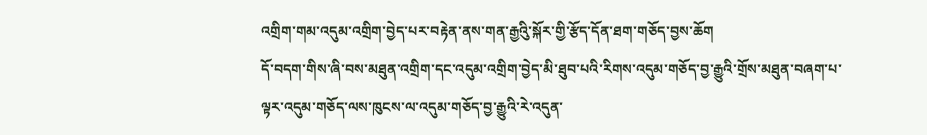འགྲིག་གམ་འདུམ་འགྲིག་བྱེད་པར་བརྟེན་ནས་གན་རྒྱའིུ་སྐོར་གྱི་རྩོད་དོན་ཐག་གཅོད་བྱས་ཆོག
དོ་བདག་གིས་ཞི་བས་མཐུན་འགྲིག་དང་འདུམ་འགྲིག་བྱེད་མི་ཐུབ་པའི་རིགས་འདུམ་གཅོད་བྱ་རྒྱུའི་གྲོས་མཐུན་བཞག་པ་ལྟར་འདུམ་གཅོད་ལས་ཁུངས་ལ་འདུམ་གཅོད་བྱ་རྒྱུའི་རེ་འདུན་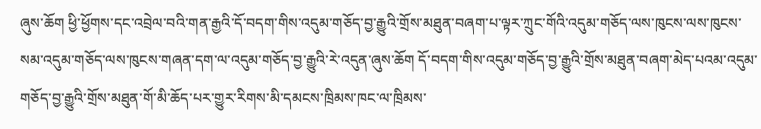ཞུས་ཆོག ཕྱི་ཕྱོགས་དང་འབྲེལ་བའི་གན་རྒྱའི་དོ་བདག་གིས་འདུམ་གཅོད་བྱ་རྒྱུའི་གྲོས་མཐུན་བཞག་པ་ལྟར་ཀྲུང་གོའི་འདུམ་གཅོད་ལས་ཁུངས་ལས་ཁུངས་སམ་འདུམ་གཅོད་ལས་ཁུངས་གཞན་དག་ལ་འདུམ་གཅོད་བྱ་རྒྱུའི་རེ་འདུན་ཞུས་ཆོག དོ་བདག་གིས་འདུམ་གཅོད་བྱ་རྒྱུའི་གྲོས་མཐུན་བཞག་མེད་པའམ་འདུམ་གཅོད་བྱ་རྒྱུའི་གྲོས་མཐུན་གོ་མི་ཆོད་པར་གྱུར་རིགས་མི་དམངས་ཁྲིམས་ཁང་ལ་ཁྲིམས་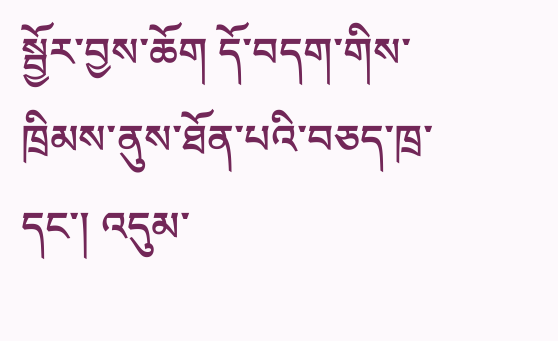སྦྱོར་བྱས་ཆོག དོ་བདག་གིས་ཁྲིམས་ནུས་ཐོན་པའི་བཅད་ཁྲ་དང་། འདུམ་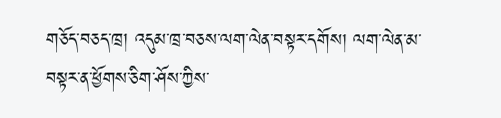གཅོད་བཅད་ཁྲ། འདུམ་ཁྲ་བཅས་ལག་ལེན་བསྟར་དགོས། ལག་ལེན་མ་བསྟར་ན་ཕྱོགས་ཅིག་ཤོས་ཀྱིས་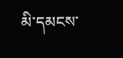མི་དམངས་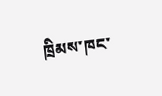ཁྲིམས་ཁང་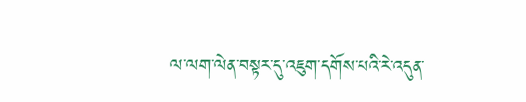ལ་ལག་ལེན་བསྟར་དུ་འཇུག་དགོས་པའི་རེ་འདུན་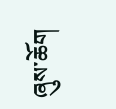ཞུས་ཆོག